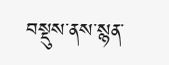བསྡུས་ནས་སྙན་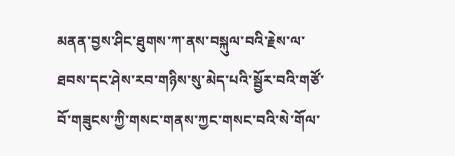མནན་བྱས་ཤིང་ཐུགས་ཀ་ནས་བསྐུལ་བའི་རྗེས་ལ་ཐབས་དང་ཤེས་རབ་གཉིས་སུ་མེད་པའི་སྦྱོར་བའི་གཙོ་བོ་གཟུངས་ཀྱི་གསང་གནས་ཀྱང་གསང་བའི་སེ་གོལ་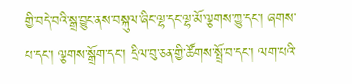གྱི་བདེ་བའི་སྒྲ་བྱུང་ནས་བསྐུལ་ཞིང་ལྷ་དང་ལྷ་མོ་ལྕགས་ཀྱུ་དང་། ཞགས་པ་དང་། ལྕགས་སྒྲོག་དང་། དྲིལ་བུ་ཅན་གྱི་ཚོགས་སྤྲོ་བ་དང་། ལག་པའི་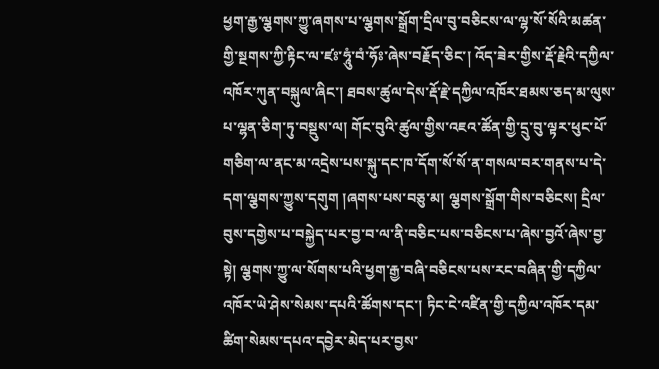ཕྱག་རྒྱ་ལྕགས་ཀྱུ་ཞགས་པ་ལྕགས་སྒྲོག་དྲིལ་བུ་བཅིངས་ལ་ལྷ་སོ་སོའི་མཚན་གྱི་སྔགས་ཀྱི་རྟིང་ལ་ཛཿ་ཧཱུཾ་བཾ་ཧོཿ་ཞེས་བརྗོད་ཅིང་། འོད་ཟེར་གྱིས་རྡོ་རྗེའི་དཀྱིལ་འཁོར་ཀུན་བསྐུལ་ཞིང་། ཐབས་ཚུལ་དེས་རྡོ་རྗེ་དཀྱིལ་འཁོར་ཐམས་ཅད་མ་ལུས་པ་ལྷན་ཅིག་ཏུ་བསྡུས་ལ། གོང་བུའི་ཚུལ་གྱིས་འཇའ་ཚོན་གྱི་དྲུ་བུ་ལྟར་ཕུང་པོ་གཅིག་ལ་ནང་མ་འདྲེས་པས་སྐུ་དང་ཁ་དོག་སོ་སོ་ན་གསལ་བར་གནས་པ་དེ་དག་ལྕགས་ཀྱུས་དགུག །ཞགས་པས་བཅུ་མ། ལྕགས་སྒྲོག་གིས་བཅིངས། དྲིལ་བུས་དགྱེས་པ་བསྐྱེད་པར་བྱ་བ་ལ་ནི་བཅིང་པས་བཅིངས་པ་ཞེས་བྱའོ་ཞེས་བྱ་སྟེ། ལྕགས་ཀྱུ་ལ་སོགས་པའི་ཕྱག་རྒྱ་བཞི་བཅིངས་པས་རང་བཞིན་གྱི་དཀྱིལ་འཁོར་ཡེ་ཤེས་སེམས་དཔའི་ཚོགས་དང་། ཏིང་ངེ་འཛིན་གྱི་དཀྱིལ་འཁོར་དམ་ཚིག་སེམས་དཔའ་དབྱེར་མེད་པར་བྱས་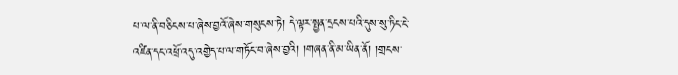པ་ལ་ནི་བཅིངས་པ་ཞེས་བྱའོ་ཞེས་གསུངས་ཏེ། དེ་ལྟར་སྤྱན་དྲངས་པའི་དུས་སུ་ཏིང་ངེ་འཛིན་དང་འཕྲོ་འདུ་འགྱེད་པ་ལ་གཏོང་བ་ཞེས་བྱའི། །གཞན་ནི་མ་ཡིན་ནོ། །གྲངས་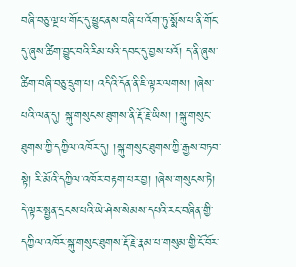བཞི་བཅུ་ལྔ་པ་གོང་དུ་ཕྱུང་ནས་བཞི་པ་འོག་ཏུ་སྨོས་པ་ནི་གོང་དུ་ཞུས་ཚིག་བྱུང་བའི་རིམ་པའི་དབང་དུ་བྱས་པའོ། ད་ནི་ཞུས་ཚིག་བཞི་བཅུ་དྲུག་པ། འདིའི་དོན་ནི་ཇི་ལྟར་ལགས། །ཞེས་པའི་ལན་དུ། སྐུ་གསུངས་ཐུགས་ནི་རྡོ་རྗེ་ཡིས། །སྐུ་གསུང་ཐུགས་ཀྱི་དཀྱིལ་འཁོར་དུ། །སྐུ་གསུང་ཐུགས་ཀྱི་རྒྱས་བཏབ་སྟེ། རི་མོའི་དཀྱིལ་འཁོར་བརྟག་པར་བྱ། །ཞེས་གསུངས་ཏེ། དེ་ལྟར་སྤྱན་དྲངས་པའི་ཡེ་ཤེས་སེམས་དཔའི་རང་བཞིན་གྱི་དཀྱིལ་འཁོར་སྐུ་གསུང་ཐུགས་རྡོ་རྗེ་རྣམ་པ་གསུམ་གྱི་ངོ་བོར་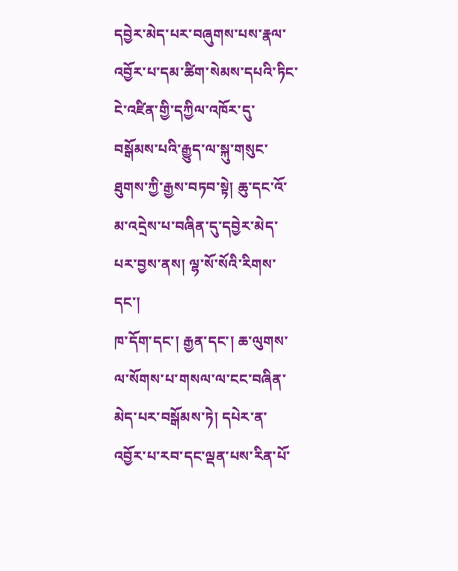དབྱེར་མེད་པར་བཞུགས་པས་རྣལ་འབྱོར་པ་དམ་ཚིག་སེམས་དཔའི་ཏིང་ངེ་འཛིན་གྱི་དཀྱིལ་འཁོར་དུ་བསྒོམས་པའི་རྒྱུད་ལ་སྐུ་གསུང་ཐུགས་ཀྱི་རྒྱས་བཏབ་སྟེ། ཆུ་དང་འོ་མ་འདྲེས་པ་བཞིན་དུ་དབྱེར་མེད་པར་བྱས་ནས། ལྷ་སོ་སོའི་རིགས་དང་།
ཁ་དོག་དང་། རྒྱན་དང་། ཆ་ལུགས་ལ་སོགས་པ་གསལ་ལ་ངང་བཞིན་མེད་པར་བསྒོམས་ཏེ། དཔེར་ན་འབྱོར་པ་རབ་དང་ལྡན་པས་རིན་པོ་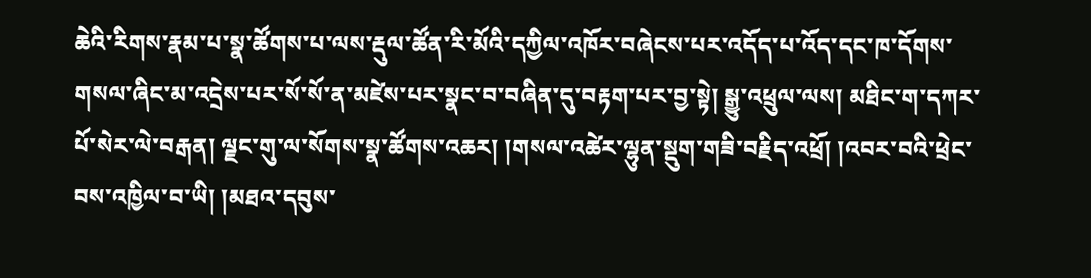ཆེའི་རིགས་རྣམ་པ་སྣ་ཚོགས་པ་ལས་རྡུལ་ཚོན་རི་མོའི་དཀྱིལ་འཁོར་བཞེངས་པར་འདོད་པ་འོད་དང་ཁ་དོགས་གསལ་ཞིང་མ་འདྲེས་པར་སོ་སོ་ན་མཛེས་པར་སྣང་བ་བཞིན་དུ་བརྟག་པར་བྱ་སྟེ། སྒྱུ་འཕྲུལ་ལས། མཐིང་ག་དཀར་པོ་སེར་ལེ་བརྒན། ལྗང་གུ་ལ་སོགས་སྣ་ཚོགས་འཆར། །གསལ་འཚེར་ལྷུན་སྡུག་གཟི་བརྗིད་འཕྲོ། །འབར་བའི་ཕྲེང་བས་འཁྱིལ་བ་ཡི། །མཐའ་དབུས་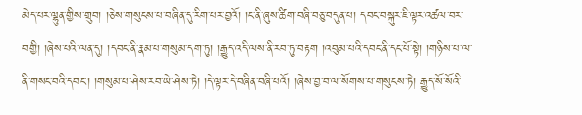མེད་པར་ལྷུན་གྱིས་གྲུབ། །ཅེས་གསུངས་པ་བཞིན་དུ་རིག་པར་བྱའོ། །ང་ནི་ཞུས་ཚིག་བཞི་བཅུ་བདུན་པ། དབང་བསྐུར་ཇི་ལྟར་འཚལ་བར་བགྱི། །ཞེས་པའི་ལན་དུ། །དབང་ནི་རྣམ་པ་གསུམ་དག་ཏུ། །རྒྱུད་འདི་ལས་ནི་རབ་ཏུ་བརྟག །འབུམ་པའི་དབང་ནི་དང་པོ་སྟེ། །གཉིས་པ་ལ་ནི་གསང་བའི་དབང་། །གསུམ་པ་ཤེས་རབ་ཡེ་ཤེས་ཏེ། །དེ་ལྟར་དེ་བཞིན་བཞི་པའོ། །ཞེས་བྱ་བ་ལ་སོགས་པ་གསུངས་ཏེ། རྒྱུད་སོ་སོའི་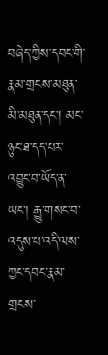བཞེད་ཀྱིས་དབང་གི་རྣམ་གྲངས་མཐུན་མི་མཐུན་དང་། མང་ཉུང་ཐ་དད་པར་འབྱུང་བ་ཡོད་ན་ཡང་། རྒྱུ་གསང་བ་འདུས་པ་འདི་ལས་ཀྱང་དབང་རྣམ་གྲངས་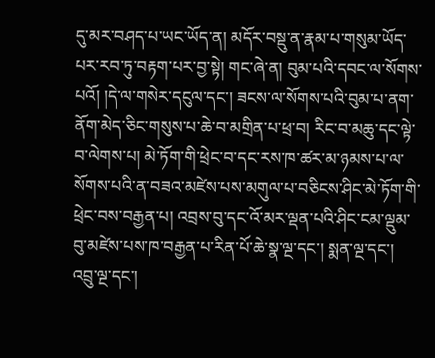དུ་མར་བཤད་པ་ཡང་ཡོད་ན། མདོར་བསྡུ་ན་རྣམ་པ་གསུམ་ཡོད་པར་རབ་ཏུ་བརྟག་པར་བྱ་སྟེ། གང་ཞེ་ན། བུམ་པའི་དབང་ལ་སོགས་པའོ། །དེ་ལ་གསེར་དངུལ་དང་། ཟངས་ལ་སོགས་པའི་བུམ་པ་ནག་ནོག་མེད་ཅིང་གསུས་པ་ཆེ་བ་མགྲིན་པ་ཕྲ་བ། རིང་བ་མཆུ་དང་ལྟེ་བ་ལེགས་པ། མེ་ཏོག་གི་ཕྲེང་བ་དང་རས་ཁ་ཚར་མ་ཉམས་པ་ལ་སོགས་པའི་ན་བཟའ་མཛེས་པས་མགུལ་པ་བཅིངས་ཤིང་མེ་ཏོག་གི་ཕྲེང་བས་བརྒྱན་པ། འབྲས་བུ་དང་འོ་མར་ལྡན་པའི་ཤིང་ངམ་ལྡུམ་བུ་མཛེས་པས་ཁ་བརྒྱན་པ་རིན་པོ་ཆེ་སྣ་ལྔ་དང་། སྨན་ལྔ་དང་། འབྲུ་ལྔ་དང་།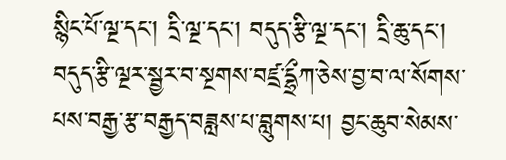སྙིང་པོ་ལྔ་དང་། དྲི་ལྔ་དང་། བདུད་རྩི་ལྔ་དང་། དྲི་ཆུ་དང་། བདུད་རྩི་ལྔར་སྦྱར་བ་སྔགས་བཛྲ་དྷྲྀཀ་ཅེས་བྱ་བ་ལ་སོགས་པས་བརྒྱ་རྩ་བརྒྱད་བཟླས་པ་བླུགས་པ། བྱང་ཆུབ་སེམས་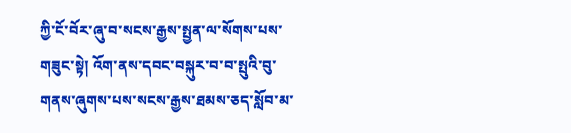ཀྱི་ངོ་བོར་ཞུ་བ་སངས་རྒྱས་སྤྱན་ལ་སོགས་པས་གཟུང་སྟེ། འོག་ནས་དབང་བསྐུར་བ་བ་སྤུའི་བུ་གནས་ཞུགས་པས་སངས་རྒྱས་ཐམས་ཅད་སློབ་མ་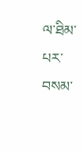ལ་ཐིམ་པར་བསམ་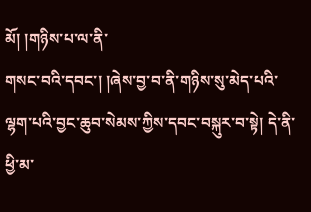མོ། །གཉིས་པ་ལ་ནི་
གསང་བའི་དབང་། །ཞེས་བྱ་བ་ནི་གཉིས་སུ་མེད་པའི་ལྷག་པའི་བྱང་ཆུབ་སེམས་ཀྱིས་དབང་བསྐུར་བ་སྟེ། དེ་ནི་ཕྱི་མ་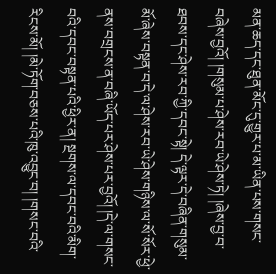མན་ཆད་དང་ཐུན་མོང་དུ་གྱུར་པ་མ་ཡིན་པས་གསང་བཞེས་བྱའོ། །གསུམ་པ་ཤེས་རབ་ཡེ་ཤེས་ཏེ། །ཞེས་བྱ་བ་ཐབས་དང་ཤེས་རབ་ཀྱི་དབང་སྟེ། དེ་ལྟར་དེ་བཞིན་གསུམ་མོ་ཞེས་བསྟན་བ་དེ་ལ་ཤེས་རབ་ཡེ་ཤེས་གཉིས་ལ་སོ་སོར་ཕྱེ་ནས་བགྲངས་ན་བཞི་ཡོད་པར་ཤེས་པར་བྱའོ། །དེ་ལ་གསང་བའི་དབང་བསྟན་པའི་ཕྱིར་ན། སྔགས་ལ་དབང་བའི་མིག་རིངས་མོ། །མེ་ཏོག་བཅས་པའི་ཁུ་འབྱུང་བ། །གསང་བའི་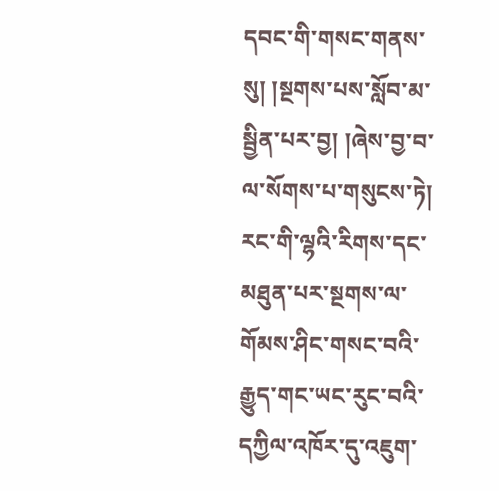དབང་གི་གསང་གནས་སུ། །སྔགས་པས་སློབ་མ་སྦྱིན་པར་བྱ། །ཞེས་བྱ་བ་ལ་སོགས་པ་གསུངས་ཏེ། རང་གི་ལྷའི་རིགས་དང་མཐུན་པར་སྔགས་ལ་གོམས་ཤིང་གསང་བའི་རྒྱུད་གང་ཡང་རུང་བའི་དཀྱིལ་འཁོར་དུ་འཇུག་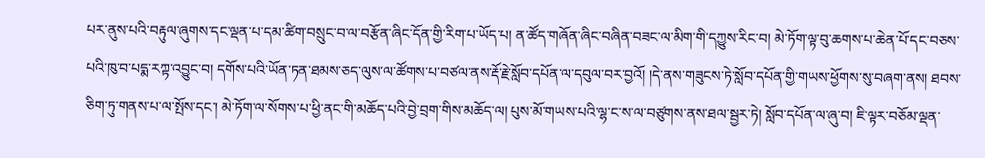པར་ནུས་པའི་བརྟུལ་ཞུགས་དང་ལྡན་པ་དམ་ཚིག་བསྲུང་བ་ལ་བརྩོན་ཞིང་དོན་གྱི་རིག་པ་ཡོད་པ། ན་ཚོད་གཞོན་ཞིང་བཞིན་བཟང་ལ་མིག་གི་དཀྱུས་རིང་བ། མེ་ཏོག་ལྟ་བུ་ཆགས་པ་ཆེན་པོ་དང་བཅས་པའི་ཁུ་བ་པདྨ་རཀྟ་འབྱུང་བ། དགོས་པའི་ཡོན་ཏན་ཐམས་ཅད་ལུས་ལ་ཚོགས་པ་བཙལ་ནས་རྡོ་རྗེ་སློབ་དཔོན་ལ་དབུལ་བར་བྱའོ། །དེ་ནས་གཟུངས་ཏེ་སློབ་དཔོན་གྱི་གཡས་ཕྱོགས་སུ་བཞག་ནས། ཐབས་ཅིག་ཏུ་གནས་པ་ལ་སྤོས་དང་། མེ་ཏོག་ལ་སོགས་པ་ཕྱི་ནང་གི་མཆོད་པའི་བྱེ་བྲག་གིས་མཆོད་ལ། པུས་མོ་གཡས་པའི་ལྷ་ང་ས་ལ་བཙུགས་ནས་ཐལ་སྦྱར་ཏེ། སློབ་དཔོན་ལ་ཞུ་བ། ཇི་ལྟར་བཅོམ་ལྡན་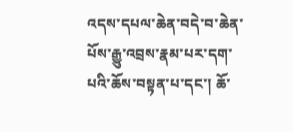འདས་དཔལ་ཆེན་བདེ་བ་ཆེན་པོས་རྒྱུ་འབྲས་རྣམ་པར་དག་པའི་ཆོས་བསྟན་པ་དང་། ཆོ་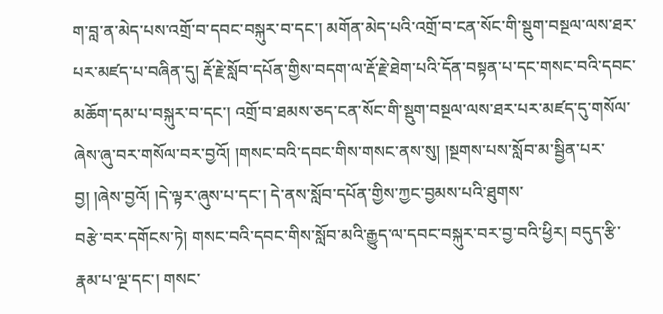ག་བླ་ན་མེད་པས་འགྲོ་བ་དབང་བསྐུར་བ་དང་། མགོན་མེད་པའི་འགྲོ་བ་ངན་སོང་གི་སྡུག་བསྔལ་ལས་ཐར་པར་མཛད་པ་བཞིན་དུ། རྡོ་རྗེ་སློབ་དཔོན་གྱིས་བདག་ལ་རྡོ་རྗེ་ཐེག་པའི་དོན་བསྟན་པ་དང་གསང་བའི་དབང་མཆོག་དམ་པ་བསྐུར་བ་དང་། འགྲོ་བ་ཐམས་ཅད་ངན་སོང་གི་སྡུག་བསྔལ་ལས་ཐར་པར་མཛད་དུ་གསོལ་ཞེས་ཞུ་བར་གསོལ་བར་བྱའོ། །གསང་བའི་དབང་གིས་གསང་ནས་སུ། །སྔགས་པས་སློབ་མ་སྦྱིན་པར་བྱ། །ཞེས་བྱའོ། །དེ་ལྟར་ཞུས་པ་དང་། དེ་ནས་སློབ་དཔོན་གྱིས་ཀྱང་བྱམས་པའི་ཐུགས་
བརྩེ་བར་དགོངས་ཏེ། གསང་བའི་དབང་གིས་སློབ་མའི་རྒྱུད་ལ་དབང་བསྐུར་བར་བྱ་བའི་ཕྱིར། བདུད་རྩི་རྣམ་པ་ལྔ་དང་། གསང་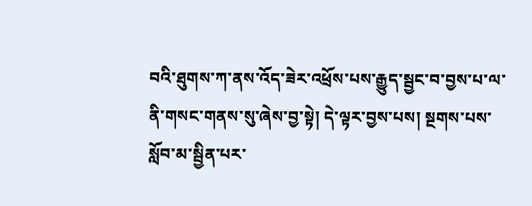བའི་ཐུགས་ཀ་ནས་འོད་ཟེར་འཕྲོས་པས་རྒྱུད་སྦྱང་བ་བྱས་པ་ལ་ནི་གསང་གནས་སུ་ཞེས་བྱ་སྟེ། དེ་ལྟར་བྱས་པས། སྔགས་པས་སློབ་མ་སྦྱིན་པར་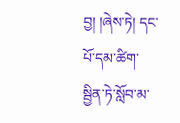བྱ། །ཞེས་ཏེ། དང་པོ་དམ་ཚིག་སྦྱིན་ཏེ་སློབ་མ་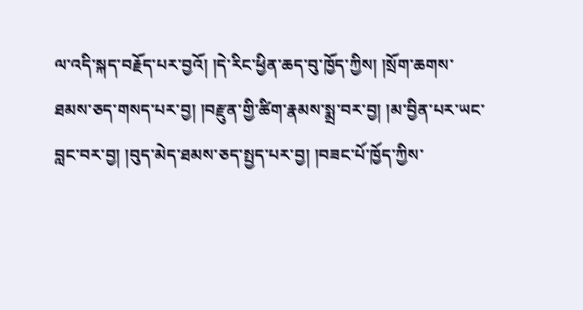ལ་འདི་སྐད་བརྗོད་པར་བྱའོ། །དེ་རིང་ཕྱིན་ཆད་བུ་ཁྱོད་ཀྱིས། །སྲོག་ཆགས་ཐམས་ཅད་གསད་པར་བྱ། །བརྫུན་གྱི་ཚིག་རྣམས་སྨྲ་བར་བྱ། །མ་བྱིན་པར་ཡང་བླང་བར་བྱ། །བུད་མེད་ཐམས་ཅད་སྤྱད་པར་བྱ། །བཟང་པོ་ཁྱོད་ཀྱིས་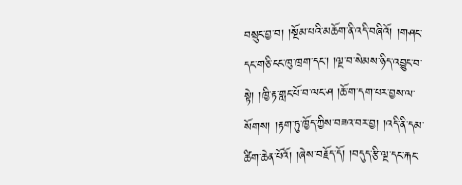བསྲུང་བྱ་བ། །སྔོམ་པའི་མཆོག་ནི་འདི་བཞིའོ། །གཤང་དང་གཅི་ངང་ཁུ་ཁྲག་དང་། །ལྔ་བ་སེམས་ཉིད་འབྱུང་བ་སྟེ། །ཁྱི་རྟ་གླང་པོ་བ་ལང་ཤ །ཆོ་ག་དག་པར་བྱས་ལ་སོགས། །རྟག་ཏུ་ཁྱོད་ཀྱིས་བཟའ་བར་བྱ། །འདི་ནི་དམ་ཚིག་ཆེན་པོའོ། །ཞེས་བརྗོད་དོ། །བདུད་རྩི་ལྔ་དང་རྐང་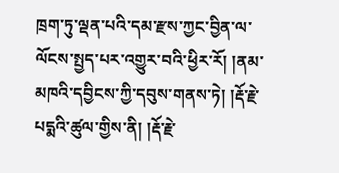ཁྲག་ཏུ་ལྡན་པའི་དམ་རྫས་ཀྱང་བྱིན་ལ་ལོངས་སྤྱད་པར་འགྱུར་བའི་ཕྱིར་རོ། །ནམ་མཁའི་དབྱིངས་ཀྱི་དབུས་གནས་ཏེ། །རྡོ་རྗེ་པདྨའི་ཚུལ་གྱིས་ནི། །རྡོ་རྗེ་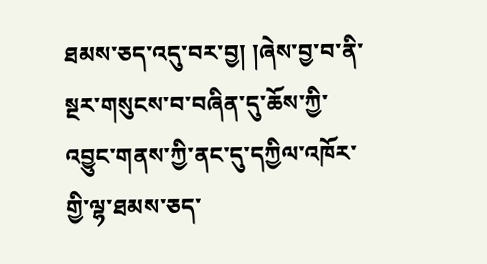ཐམས་ཅད་འདུ་བར་བྱ། །ཞེས་བྱ་བ་ནི་སྔར་གསུངས་བ་བཞིན་དུ་ཆོས་ཀྱི་འབྱུང་གནས་ཀྱི་ནང་དུ་དཀྱིལ་འཁོར་གྱི་ལྷ་ཐམས་ཅད་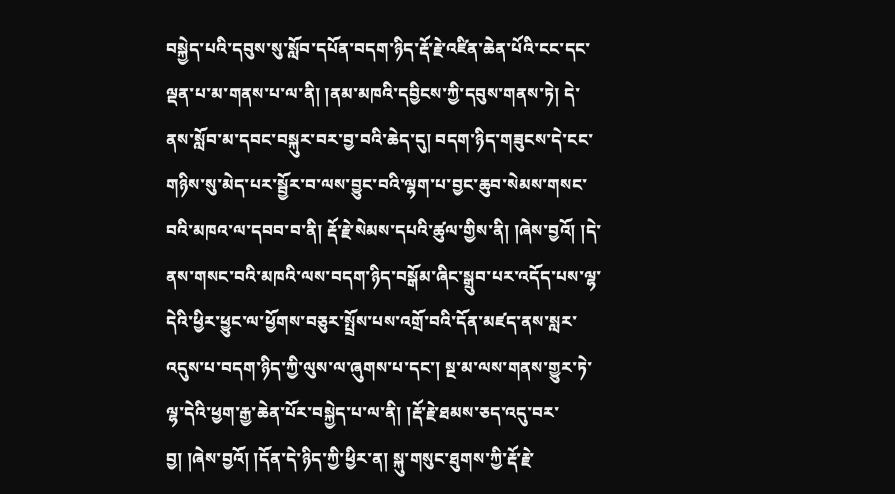བསྐྱེད་པའི་དབུས་སུ་སློབ་དཔོན་བདག་ཉིད་རྡོ་རྗེ་འཛིན་ཆེན་པོའི་ངང་དང་ལྡན་པ་མ་གནས་པ་ལ་ནི། །ནམ་མཁའི་དབྱིངས་ཀྱི་དབུས་གནས་ཏེ། དེ་ནས་སློབ་མ་དབང་བསྐུར་བར་བྱ་བའི་ཆེད་དུ། བདག་ཉིད་གཟུངས་དེ་ངང་གཉིས་སུ་མེད་པར་སྦྱོར་བ་ལས་བྱུང་བའི་ལྷག་པ་བྱང་ཆུབ་སེམས་གསང་བའི་མཁའ་ལ་དབབ་བ་ནི། རྡོ་རྗེ་སེམས་དཔའི་ཚུལ་གྱིས་ནི། །ཞེས་བྱའོ། །དེ་ནས་གསང་བའི་མཁའི་ལས་བདག་ཉིད་བསྒོམ་ཞིང་སྒྲུབ་པར་འདོད་པས་ལྷ་དེའི་ཕྱིར་ཕྱུང་ལ་ཕྱོགས་བཅུར་སྤྲོས་པས་འགྲོ་བའི་དོན་མཛད་ནས་སླར་འདུས་པ་བདག་ཉིད་ཀྱི་ལུས་ལ་ཞུགས་པ་དང་། སྔ་མ་ལས་གནས་གྱུར་ཏེ་ལྷ་དེའི་ཕྱག་རྒྱ་ཆེན་པོར་བསྐྱེད་པ་ལ་ནི། །རྡོ་རྗེ་ཐམས་ཅད་འདུ་བར་བྱ། །ཞེས་བྱའོ། །དོན་དེ་ཉིད་ཀྱི་ཕྱིར་ན། སྐུ་གསུང་ཐུགས་ཀྱི་རྡོ་རྗེ་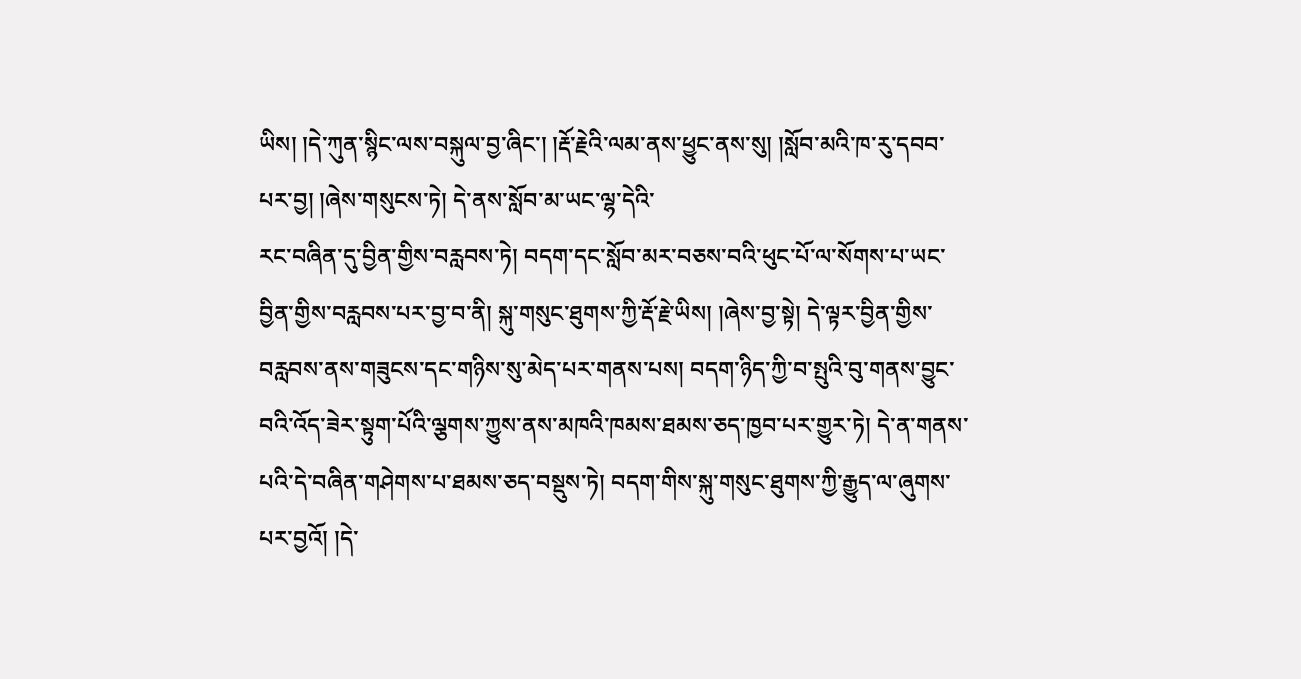ཡིས། །དེ་ཀུན་སྙིང་ལས་བསྐུལ་བྱ་ཞིང་། །རྡོ་རྗེའི་ལམ་ནས་ཕྱུང་ནས་སུ། །སློབ་མའི་ཁ་རུ་དབབ་པར་བྱ། །ཞེས་གསུངས་ཏེ། དེ་ནས་སློབ་མ་ཡང་ལྷ་དེའི་
རང་བཞིན་དུ་བྱིན་གྱིས་བརླབས་ཏེ། བདག་དང་སློབ་མར་བཅས་བའི་ཕུང་པོ་ལ་སོགས་པ་ཡང་བྱིན་གྱིས་བརླབས་པར་བྱ་བ་ནི། སྐུ་གསུང་ཐུགས་ཀྱི་རྡོ་རྗེ་ཡིས། །ཞེས་བྱ་སྟེ། དེ་ལྟར་བྱིན་གྱིས་བརླབས་ནས་གཟུངས་དང་གཉིས་སུ་མེད་པར་གནས་པས། བདག་ཉིད་ཀྱི་བ་སྤུའི་བུ་གནས་བྱུང་བའི་འོད་ཟེར་སྟུག་པོའི་ལྕགས་ཀྱུས་ནས་མཁའི་ཁམས་ཐམས་ཅད་ཁྱབ་པར་གྱུར་ཏེ། དེ་ན་གནས་པའི་དེ་བཞིན་གཤེགས་པ་ཐམས་ཅད་བསྡུས་ཏེ། བདག་གིས་སྐུ་གསུང་ཐུགས་ཀྱི་རྒྱུད་ལ་ཞུགས་པར་བྱའོ། །དེ་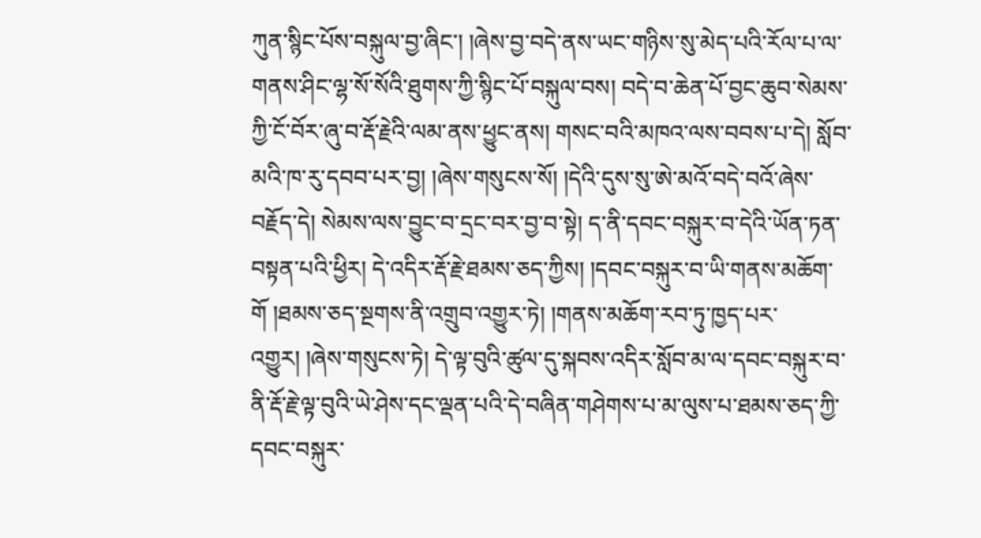ཀུན་སྙིང་པོས་བསྐུལ་བྱ་ཞིང་། །ཞེས་བྱ་བདེ་ནས་ཡང་གཉིས་སུ་མེད་པའི་རོལ་པ་ལ་གནས་ཤིང་ལྷ་སོ་སོའི་ཐུགས་ཀྱི་སྙིང་པོ་བསྐུལ་བས། བདེ་བ་ཆེན་པོ་བྱང་ཆུབ་སེམས་ཀྱི་ངོ་བོར་ཞུ་བ་རྡོ་རྗེའི་ལམ་ནས་ཕྱུང་ནས། གསང་བའི་མཁའ་ལས་བབས་པ་དེ། སློབ་མའི་ཁ་རུ་དབབ་པར་བྱ། །ཞེས་གསུངས་སོ། །དེའི་དུས་སུ་ཨེ་མའོ་བདེ་བའོ་ཞེས་བརྗོད་དེ། སེམས་ལས་བྱུང་བ་དྲང་བར་བྱ་བ་སྟེ། ད་ནི་དབང་བསྐུར་བ་དེའི་ཡོན་ཏན་བསྟན་པའི་ཕྱིར། དེ་འདིར་རྡོ་རྗེ་ཐམས་ཅད་ཀྱིས། །དབང་བསྐུར་བ་ཡི་གནས་མཆོག་གོ །ཐམས་ཅད་སྔགས་ནི་འགྲུབ་འགྱུར་ཏེ། །གནས་མཆོག་རབ་ཏུ་ཁྱད་པར་འགྱུར། །ཞེས་གསུངས་ཏེ། དེ་ལྟ་བུའི་ཚུལ་དུ་སྐབས་འདིར་སློབ་མ་ལ་དབང་བསྐུར་བ་ནི་རྡོ་རྗེ་ལྟ་བུའི་ཡེ་ཤེས་དང་ལྡན་པའི་དེ་བཞིན་གཤེགས་པ་མ་ལུས་པ་ཐམས་ཅད་ཀྱི་དབང་བསྐུར་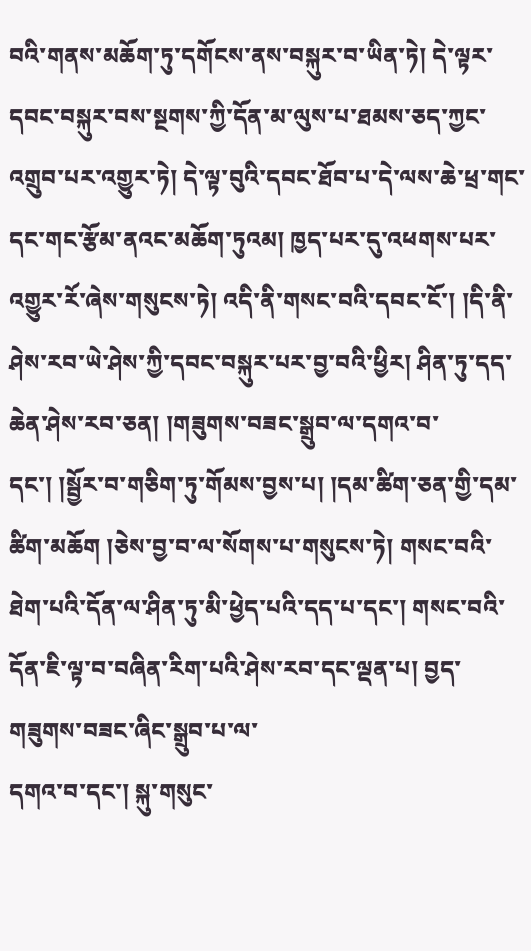བའི་གནས་མཆོག་ཏུ་དགོངས་ནས་བསྐུར་བ་ཡིན་ཏེ། དེ་ལྟར་དབང་བསྐུར་བས་སྔགས་ཀྱི་དོན་མ་ལུས་པ་ཐམས་ཅད་ཀྱང་འགྲུབ་པར་འགྱུར་ཏེ། དེ་ལྟ་བུའི་དབང་ཐོབ་པ་དེ་ལས་ཆེ་ཕྲ་གང་དང་གང་རྩོམ་ནའང་མཆོག་ཏུའམ། ཁྱད་པར་དུ་འཕགས་པར་འགྱུར་རོ་ཞེས་གསུངས་ཏེ། འདི་ནི་གསང་བའི་དབང་ངོ་། །དི་ནི་ཤེས་རབ་ཡེ་ཤེས་ཀྱི་དབང་བསྐུར་པར་བྱ་བའི་ཕྱིར། ཤིན་ཏུ་དད་ཆེན་ཤེས་རབ་ཅན། །གཟུགས་བཟང་སྒྲུབ་ལ་དགའ་བ་དང་། །སྦྱོར་བ་གཅིག་ཏུ་གོམས་བྱས་པ། །དམ་ཚིག་ཅན་གྱི་དམ་ཚིག་མཆོག །ཅེས་བྱ་བ་ལ་སོགས་པ་གསུངས་ཏེ། གསང་བའི་ཐེག་པའི་དོན་ལ་ཤིན་ཏུ་མི་ཕྱེད་པའི་དད་པ་དང་། གསང་བའི་དོན་ཇི་ལྟ་བ་བཞིན་རིག་པའི་ཤེས་རབ་དང་ལྡན་པ། བྱད་གཟུགས་བཟང་ཞིང་སྒྲུབ་པ་ལ་
དགའ་བ་དང་། སྐུ་གསུང་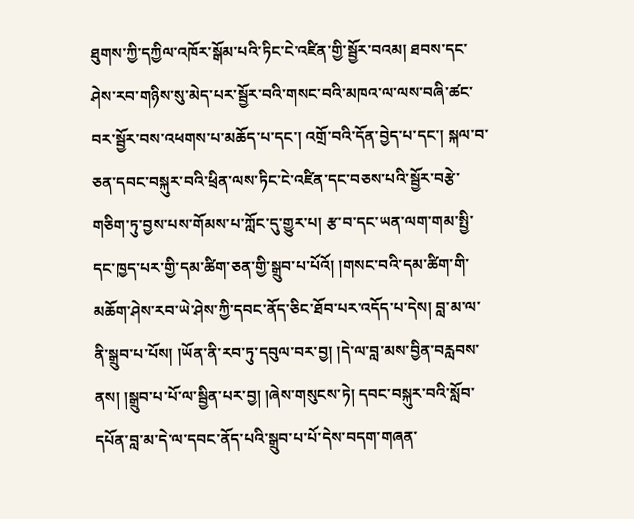ཐུགས་ཀྱི་དཀྱིལ་འཁོར་སྒོམ་པའི་ཏིང་ངེ་འཛིན་གྱི་སྦྱོར་བའམ། ཐབས་དང་ཤེས་རབ་གཉིས་སུ་མེད་པར་སྦྱོར་བའི་གསང་བའི་མཁའ་ལ་ལས་བཞི་ཚང་བར་སྦྱོར་བས་འཕགས་པ་མཆོད་པ་དང་། འགྲོ་བའི་དོན་བྱེད་པ་དང་། སྐལ་བ་ཅན་དབང་བསྐུར་བའི་ཕྲིན་ལས་ཏིང་ངེ་འཛིན་དང་བཅས་པའི་སྦྱོར་བརྩེ་གཅིག་ཏུ་བྱས་པས་གོམས་པ་ཀློང་དུ་གྱུར་པ། རྩ་བ་དང་ཡན་ལག་གམ་སྤྱི་དང་ཁྱད་པར་གྱི་དམ་ཚིག་ཅན་གྱི་སྒྲུབ་པ་པོའོ། །གསང་བའི་དམ་ཚིག་གི་མཆོག་ཤེས་རབ་ཡེ་ཤེས་ཀྱི་དབང་ནོད་ཅིང་ཐོབ་པར་འདོད་པ་དེས། བླ་མ་ལ་ནི་སྒྲུབ་པ་པོས། །ཡོན་ནི་རབ་ཏུ་དབུལ་བར་བྱ། །དེ་ལ་བླ་མས་བྱིན་བརླབས་ནས། །སྒྲུབ་པ་པོ་ལ་སྦྱིན་པར་བྱ། །ཞེས་གསུངས་ཏེ། དབང་བསྐུར་བའི་སློབ་དཔོན་བླ་མ་དེ་ལ་དབང་ནོད་པའི་སྒྲུབ་པ་པོ་དེས་བདག་གཞན་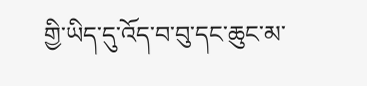གྱི་ཡིད་དུ་འོད་བ་བུ་དང་ཆུང་མ་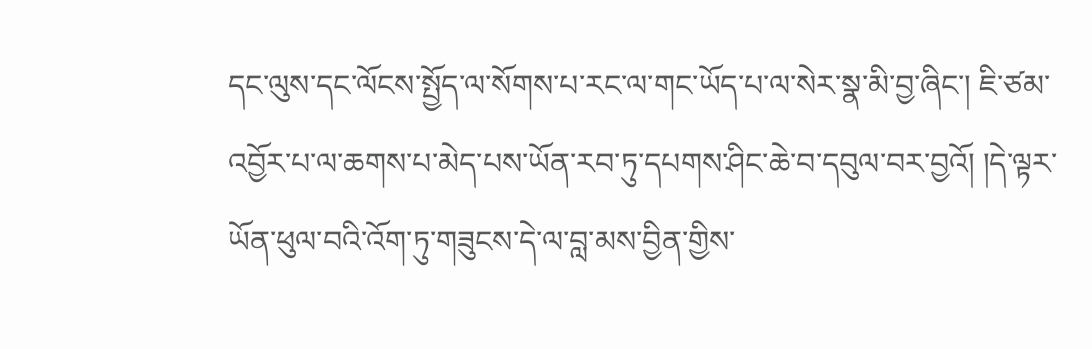དང་ལུས་དང་ལོངས་སྤྱོད་ལ་སོགས་པ་རང་ལ་གང་ཡོད་པ་ལ་སེར་སྣ་མི་བྱ་ཞིང་། ཇི་ཙམ་འབྱོར་པ་ལ་ཆགས་པ་མེད་པས་ཡོན་རབ་ཏུ་དཔགས་ཤིང་ཆེ་བ་དབུལ་བར་བྱའོ། །དེ་ལྟར་ཡོན་ཕུལ་བའི་འོག་ཏུ་གཟུངས་དེ་ལ་བླ་མས་བྱིན་གྱིས་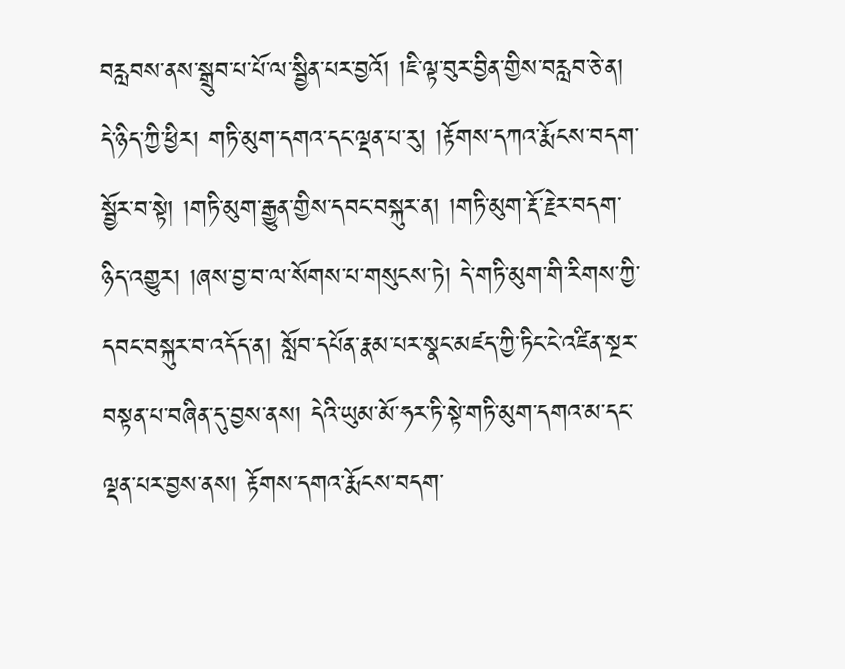བརླབས་ནས་སྒྲུབ་པ་པོ་ལ་སྦྱིན་པར་བྱའོ། །ཇི་ལྟ་བུར་བྱིན་གྱིས་བརླབ་ཅེ་ན། དེ་ཉིད་ཀྱི་ཕྱིར། གཏི་མུག་དགའ་དང་ལྡན་པ་རུ། །རྟོགས་དཀའ་རྨོངས་བདག་སྦྱོར་བ་སྟེ། །གཏི་མུག་རྒྱུན་གྱིས་དབང་བསྐུར་ན། །གཏི་མུག་རྡོ་རྗེར་བདག་ཉིད་འགྱུར། །ཞས་བྱ་བ་ལ་སོགས་པ་གསུངས་ཏེ། དེ་གཏི་མུག་གི་རིགས་ཀྱི་དབང་བསྐུར་བ་འདོད་ན། སློབ་དཔོན་རྣམ་པར་སྣང་མཛད་ཀྱི་ཏིང་ངེ་འཛིན་སྔར་བསྟན་པ་བཞིན་དུ་བྱས་ནས། དེའི་ཡུམ་མོ་ཧར་ཏི་སྟེ་གཏི་མུག་དགའ་མ་དང་ལྡན་པར་བྱས་ནས། རྟོགས་དགའ་རྨོངས་བདག་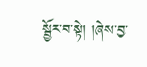སྦྱོར་བ་སྟེ། །ཞེས་བྱ་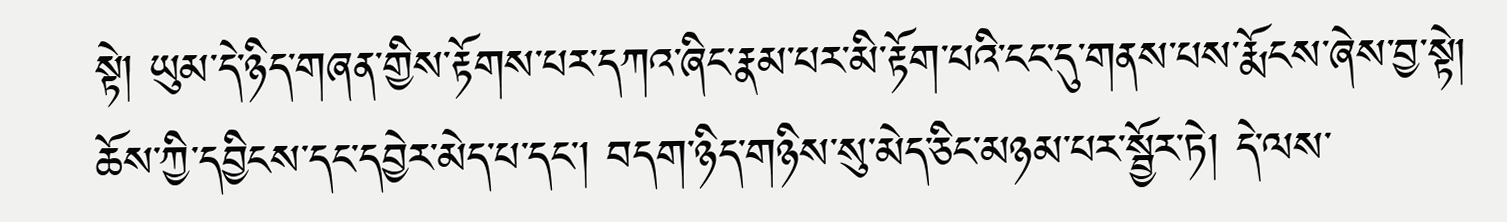སྟེ། ཡུམ་དེ་ཉིད་གཞན་གྱིས་རྟོགས་པར་དཀའ་ཞིང་རྣམ་པར་མི་རྟོག་པའི་ངང་དུ་གནས་པས་རྨོངས་ཞེས་བྱ་སྟེ། ཆོས་ཀྱི་དབྱིངས་དང་དབྱེར་མེད་པ་དང་། བདག་ཉིད་གཉིས་སུ་མེད་ཅིང་མཉམ་པར་སྦྱོར་ཏེ། དེ་ལས་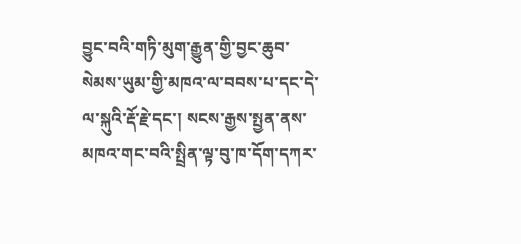བྱུང་བའི་གཏི་མུག་རྒྱུན་གྱི་བྱང་ཆུབ་སེམས་ཡུམ་གྱི་མཁའ་ལ་བབས་པ་དང་དེ་ལ་སྐུའི་རྡོ་རྗེ་དང་། སངས་རྒྱས་སྤྱན་ནས་མཁའ་གང་བའི་སྤྲིན་ལྟ་བུ་ཁ་དོག་དཀར་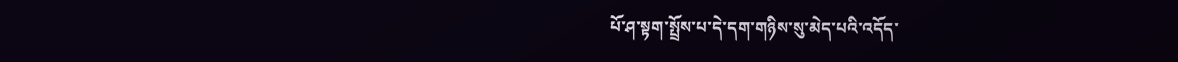པོ་ཤ་སྟག་སྤྲོས་པ་དེ་དག་གཉིས་སུ་མེད་པའི་འདོད་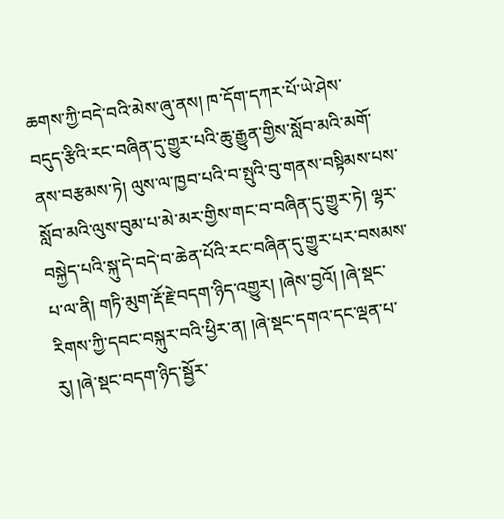ཆགས་ཀྱི་བདེ་བའི་མེས་ཞུ་ནས། ཁ་དོག་དཀར་པོ་ཡེ་ཤེས་
བདུད་རྩིའི་རང་བཞིན་དུ་གྱུར་པའི་ཆུ་རྒྱུན་གྱིས་སློབ་མའི་མགོ་ནས་བརྩམས་ཏེ། ལུས་ལ་ཁྱབ་པའི་བ་སྤུའི་བུ་གནས་བསྟིམས་པས་སློབ་མའི་ལུས་བུམ་པ་མེ་མར་གྱིས་གང་བ་བཞིན་དུ་གྱུར་ཏེ། ལྷར་བསྐྱེད་པའི་སྐུ་དེ་བདེ་བ་ཆེན་པོའི་རང་བཞིན་དུ་གྱུར་པར་བསམས་པ་ལ་ནི། གཏི་མུག་རྡོ་རྗེ་བདག་ཉིད་འགྱུར། །ཞེས་བྱའོ། །ཞེ་སྡང་རིགས་ཀྱི་དབང་བསྐུར་བའི་ཕྱིར་ན། །ཞེ་སྡང་དགའ་དང་ལྡན་པ་རུ། །ཞེ་སྡང་བདག་ཉིད་སྦྱོར་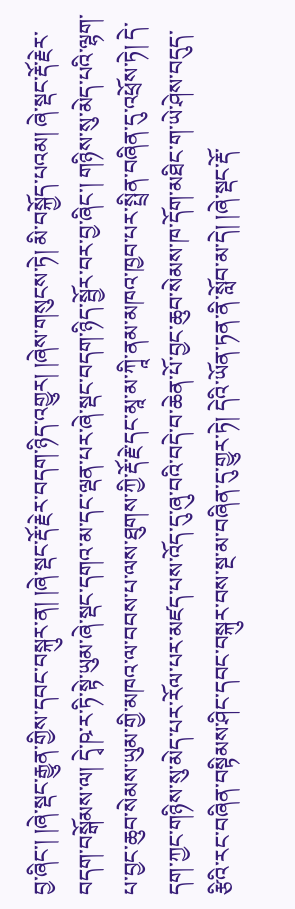བྱ་ཞིང་། །ཞེ་སྡང་རྒྱུན་གྱིས་དབང་བསྐུར་ན། །ཞེ་སྡང་རྡོ་རྗེར་བདག་ཉིད་འགྱུར། །ཞེས་གསུངས་ཏེ། མི་བསྐྱོད་པའམ། ཞེ་སྡང་རྡོ་རྗེར་བདག་བསྒོམས་ལ། དྭེ་ཥ་ར་ཏི་སྟེ་ཡུམ་ཞེ་སྡང་དགའ་མ་དང་ལྡན་པར་ཞེ་སྡང་བདག་ཉིད་སྦྱོར་བར་བྱ་ཞིང་། གཉིས་སུ་མེད་པའི་ལྷག་པ་བྱང་ཆུབ་སེམས་ཡུམ་གྱི་མཁའ་ལ་བབས་པ་ལས་ཐུགས་ཀྱི་རྡོ་རྗེ་དང་མཱ་མ་ཀཱི་ནམ་མཁའ་ཁྱབ་པར་སྤྲིན་བཞིན་དུ་འཕྲོས་ཏེ། དེ་དག་ཀྱང་གཉིས་སུ་མེད་པར་རོལ་པར་མཛད་པས་འོད་དུ་ཞུ་བའི་བདེ་བ་ཆེན་པོ་བྱང་ཆུབ་སེམས་ཁ་དོག་མཐིང་ག་ཡེ་ཤེས་བདུད་རྩིའི་རང་བཞིན་བསྟིམས་ཤིང་དབང་བསྐུར་བས་སྔ་མ་བཞིན་དུ་གྱུར་ཏེ། དེའི་ཡོན་ཏན་ནི་སློབ་མ་དེ། །ཞེ་སྡང་རྡོ་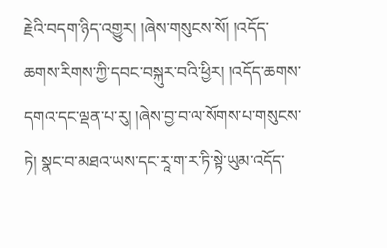རྗེའི་བདག་ཉིད་འགྱུར། །ཞེས་གསུངས་སོ། །འདོད་ཆགས་རིགས་ཀྱི་དབང་བསྐུར་བའི་ཕྱིར། །འདོད་ཆགས་དགའ་དང་ལྡན་པ་རུ། །ཞེས་བྱ་བ་ལ་སོགས་པ་གསུངས་ཏེ། སྣང་བ་མཐའ་ཡས་དང་རཱ་ག་ར་ཏི་སྟེ་ཡུམ་འདོད་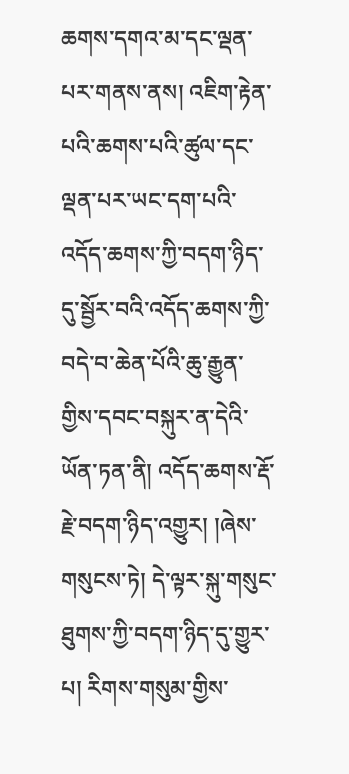ཆགས་དགའ་མ་དང་ལྡན་པར་གནས་ནས། འཇིག་རྟེན་པའི་ཆགས་པའི་ཚུལ་དང་ལྡན་པར་ཡང་དག་པའི་འདོད་ཆགས་ཀྱི་བདག་ཉིད་དུ་སྦྱོར་བའི་འདོད་ཆགས་ཀྱི་བདེ་བ་ཆེན་པོའི་ཆུ་རྒྱུན་གྱིས་དབང་བསྐུར་ན་དེའི་ཡོན་ཏན་ནི། འདོད་ཆགས་རྡོ་རྗེ་བདག་ཉིད་འགྱུར། །ཞེས་གསུངས་ཏེ། དེ་ལྟར་སྐུ་གསུང་ཐུགས་ཀྱི་བདག་ཉིད་དུ་གྱུར་པ། རིགས་གསུམ་གྱིས་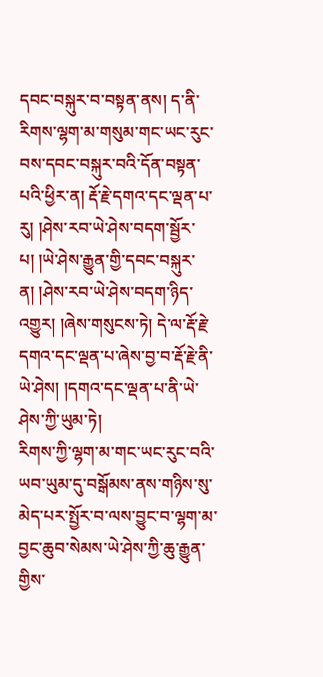དབང་བསྐུར་བ་བསྟན་ནས། ད་ནི་རིགས་ལྷག་མ་གསུམ་གང་ཡང་རུང་བས་དབང་བསྐུར་བའི་དོན་བསྟན་པའི་ཕྱིར་ན། རྡོ་རྗེ་དགའ་དང་ལྡན་པ་རུ། །ཤེས་རབ་ཡེ་ཤེས་བདག་སྦྱོར་པ། །ཡེ་ཤེས་རྒྱུན་གྱི་དབང་བསྐུར་ན། །ཤེས་རབ་ཡེ་ཤེས་བདག་ཉིད་འགྱུར། །ཞེས་གསུངས་ཏེ། དེ་ལ་རྡོ་རྗེ་དགའ་དང་ལྡན་པ་ཞེས་བྱ་བ་རྡོ་རྗེ་ནི་ཡེ་ཤེས། །དགའ་དང་ལྡན་པ་ནི་ཡེ་ཤེས་ཀྱི་ཡུམ་ཏེ།
རིགས་ཀྱི་ལྷག་མ་གང་ཡང་རུང་བའི་ཡབ་ཡུམ་དུ་བསྒོམས་ནས་གཉིས་སུ་མེད་པར་སྤྱོར་བ་ལས་བྱུང་བ་ལྷག་མ་བྱང་ཆུབ་སེམས་ཡེ་ཤེས་ཀྱི་ཆུ་རྒྱུན་གྱིས་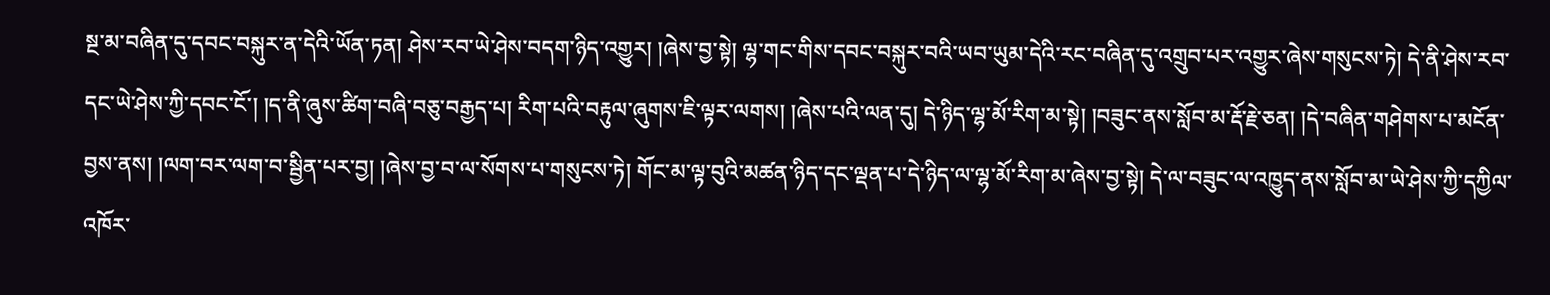སྔ་མ་བཞིན་དུ་དབང་བསྐུར་ན་དེའི་ཡོན་ཏན། ཤེས་རབ་ཡེ་ཤེས་བདག་ཉིད་འགྱུར། །ཞེས་བྱ་སྟེ། ལྷ་གང་གིས་དབང་བསྐུར་བའི་ཡབ་ཡུམ་དེའི་རང་བཞིན་དུ་འགྲུབ་པར་འགྱུར་ཞེས་གསུངས་ཏེ། དེ་ནི་ཤེས་རབ་དང་ཡེ་ཤེས་ཀྱི་དབང་ངོ་། །ད་ནི་ཞུས་ཚིག་བཞི་བཅུ་བརྒྱད་པ། རིག་པའི་བརྟུལ་ཞུགས་ཇི་ལྟར་ལགས། །ཞེས་པའི་ལན་དུ། དེ་ཉིད་ལྷ་མོ་རིག་མ་སྟེ། །བཟུང་ནས་སློབ་མ་རྡོ་རྗེ་ཅན། །དེ་བཞིན་གཤེགས་པ་མངོན་བྱས་ནས། །ལག་བར་ལག་བ་སྦྱིན་པར་བྱ། །ཞེས་བྱ་བ་ལ་སོགས་པ་གསུངས་ཏེ། གོང་མ་ལྟ་བུའི་མཚན་ཉིད་དང་ལྡན་པ་དེ་ཉིད་ལ་ལྷ་མོ་རིག་མ་ཞེས་བྱ་སྟེ། དེ་ལ་བཟུང་ལ་འཁྱུད་ནས་སློབ་མ་ཡེ་ཤེས་ཀྱི་དཀྱིལ་འཁོར་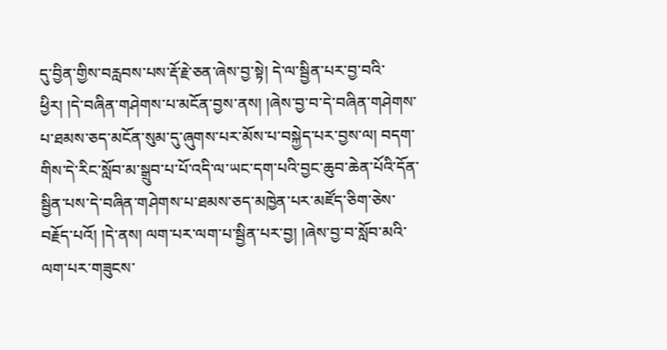དུ་བྱིན་གྱིས་བརླབས་པས་རྡོ་རྗེ་ཅན་ཞེས་བྱ་སྟེ། དེ་ལ་སྦྱིན་པར་བྱ་བའི་ཕྱིར། །དེ་བཞིན་གཤེགས་པ་མངོན་བྱས་ནས། །ཞེས་བྱ་བ་དེ་བཞིན་གཤེགས་པ་ཐམས་ཅད་མངོན་སུམ་དུ་ཞུགས་པར་མོས་པ་བསྐྱེད་པར་བྱས་ལ། བདག་གིས་དེ་རིང་སློབ་མ་སྒྲུབ་པ་པོ་འདི་ལ་ཡང་དག་པའི་བྱང་ཆུབ་ཆེན་པོའི་དོན་སྦྱིན་པས་དེ་བཞིན་གཤེགས་པ་ཐམས་ཅད་མཁྱེན་པར་མཛོད་ཅིག་ཅེས་བརྗོད་པའོ། །དེ་ནས། ལག་པར་ལག་པ་སྦྱིན་པར་བྱ། །ཞེས་བྱ་བ་སློབ་མའི་ལག་པར་གཟུངས་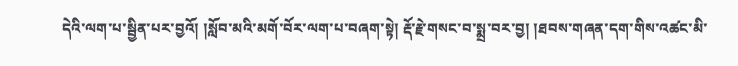དེའི་ལག་པ་སྦྱིན་པར་བྱའོ། །སློབ་མའི་མགོ་བོར་ལག་པ་བཞག་སྟེ། རྡོ་རྗེ་གསང་བ་སྨྲ་བར་བྱ། །ཐབས་གཞན་དག་གིས་འཚང་མི་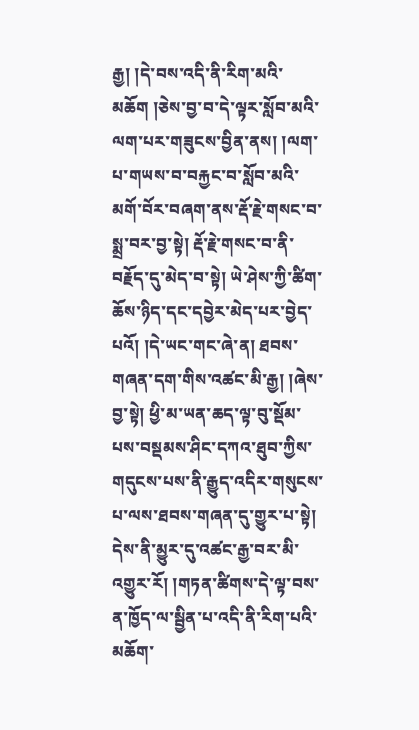རྒྱ། །དེ་བས་འདི་ནི་རིག་མའི་མཆོག །ཅེས་བྱ་བ་དེ་ལྟར་སློབ་མའི་ལག་པར་གཟུངས་བྱིན་ནས། །ལག་པ་གཡས་བ་བརྐྱང་བ་སློབ་མའི་མགོ་བོར་བཞག་ནས་རྡོ་རྗེ་གསང་བ་སྨྲ་བར་བྱ་སྟེ། རྡོ་རྗེ་གསང་བ་ནི་བརྗོད་དུ་མེད་བ་སྟེ། ཡེ་ཤེས་ཀྱི་ཚིག་ཆོས་ཉིད་དང་དབྱེར་མེད་པར་བྱེད་པའོ། །དེ་ཡང་གང་ཞེ་ན། ཐབས་གཞན་དག་གིས་འཚང་མི་རྒྱ། །ཞེས་བྱ་སྟེ། ཕྱི་མ་ཡན་ཆད་ལྟ་བུ་སྡོམ་པས་བསྡམས་ཤིང་དཀའ་ཐུབ་ཀྱིས་གདུངས་པས་ནི་རྒྱུད་འདིར་གསུངས་པ་ལས་ཐབས་གཞན་དུ་གྱུར་པ་སྟེ། དེས་ནི་མྱུར་དུ་འཚང་རྒྱ་བར་མི་འགྱུར་རོ། །གཏན་ཚིགས་དེ་ལྟ་བས་ན་ཁྱོད་ལ་སྦྱིན་པ་འདི་ནི་རིག་པའི་མཆོག་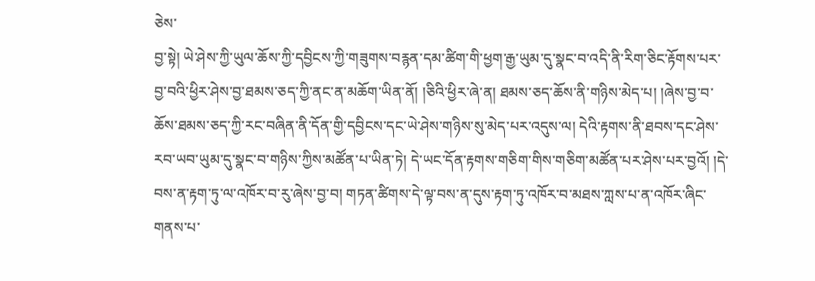ཅེས་
བྱ་སྟེ། ཡེ་ཤེས་ཀྱི་ཡུལ་ཆོས་ཀྱི་དབྱིངས་ཀྱི་གཟུགས་བརྙན་དམ་ཚིག་གི་ཕྱག་རྒྱ་ཡུམ་དུ་སྣང་བ་འདི་ནི་རིག་ཅིང་རྟོགས་པར་བྱ་བའི་ཕྱིར་ཤེས་བྱ་ཐམས་ཅད་ཀྱི་ནང་ན་མཆོག་ཡིན་ནོ། །ཅིའི་ཕྱིར་ཞེ་ན། ཐམས་ཅད་ཆོས་ནི་གཉིས་མེད་པ། །ཞེས་བྱ་བ་ཆོས་ཐམས་ཅད་ཀྱི་རང་བཞིན་ནི་དོན་གྱི་དབྱིངས་དང་ཡེ་ཤེས་གཉིས་སུ་མེད་པར་འདུས་ལ། དེའི་རྟགས་ནི་ཐབས་དང་ཤེས་རབ་ཡབ་ཡུམ་དུ་སྣང་བ་གཉིས་ཀྱིས་མཚོན་པ་ཡིན་ཏེ། དེ་ཡང་དོན་རྟགས་གཅིག་གིས་གཅིག་མཚོན་པར་ཤེས་པར་བྱའོ། །དེ་བས་ན་རྟག་ཏུ་ལ་འཁོར་བ་རུ་ཞེས་བྱ་བ། གཏན་ཚིགས་དེ་ལྟ་བས་ན་དུས་རྟག་ཏུ་འཁོར་བ་མཐས་ཀླས་པ་ན་འཁོར་ཞིང་གནས་པ་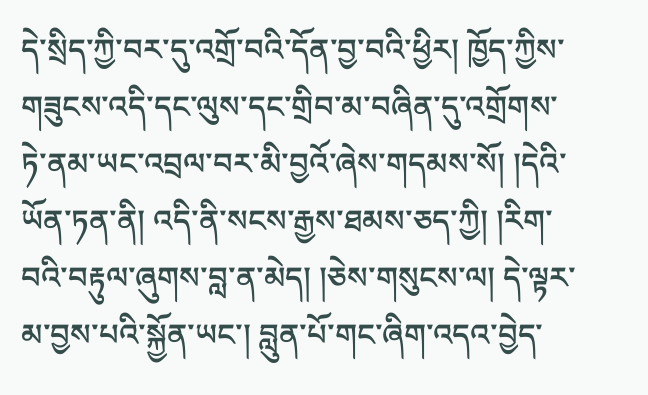དེ་སྲིད་ཀྱི་བར་དུ་འགྲོ་བའི་དོན་བྱ་བའི་ཕྱིར། ཁྱོད་ཀྱིས་གཟུངས་འདི་དང་ལུས་དང་གྲིབ་མ་བཞིན་དུ་འགྲོགས་ཏེ་ནམ་ཡང་འབྲལ་བར་མི་བྱའོ་ཞེས་གདམས་སོ། །དེའི་ཡོན་ཏན་ནི། འདི་ནི་སངས་རྒྱས་ཐམས་ཅད་ཀྱི། །རིག་བའི་བརྟུལ་ཞུགས་བླ་ན་མེད། །ཅེས་གསུངས་ལ། དེ་ལྟར་མ་བྱས་པའི་སྐྱོན་ཡང་། བླུན་པོ་གང་ཞིག་འདའ་བྱེད་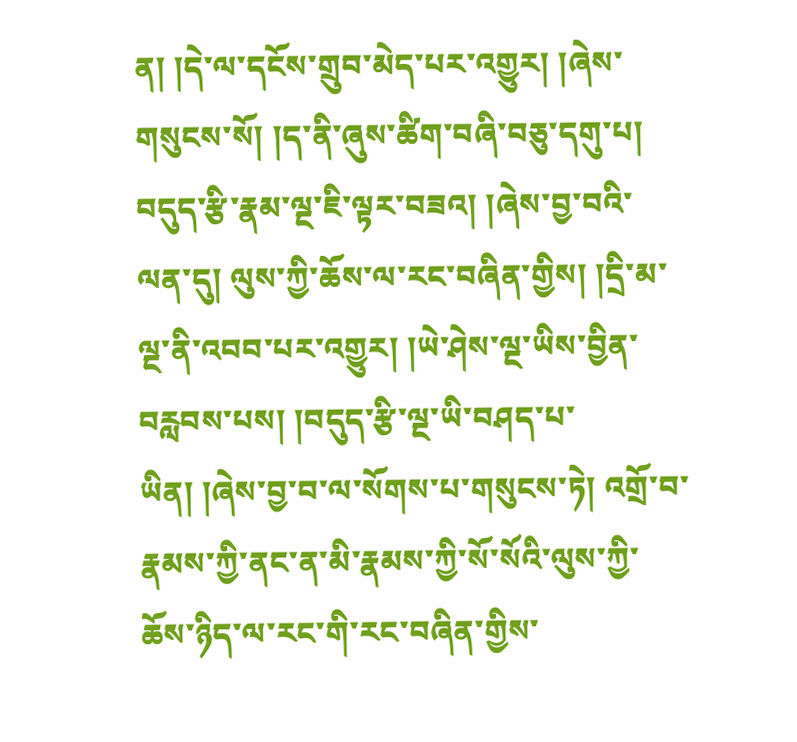ན། །དེ་ལ་དངོས་གྲུབ་མེད་པར་འགྱུར། །ཞེས་གསུངས་སོ། །ད་ནི་ཞུས་ཚིག་བཞི་བཅུ་དགུ་པ། བདུད་རྩི་རྣམ་ལྔ་ཇི་ལྟར་བཟའ། །ཞེས་བྱ་བའི་ལན་དུ། ལུས་ཀྱི་ཆོས་ལ་རང་བཞིན་གྱིས། །དྲི་མ་ལྔ་ནི་འབབ་པར་འགྱུར། །ཡེ་ཤེས་ལྔ་ཡིས་བྱིན་བརླབས་པས། །བདུད་རྩི་ལྔ་ཡི་བཤད་པ་ཡིན། །ཞེས་བྱ་བ་ལ་སོགས་པ་གསུངས་ཏེ། འགྲོ་བ་རྣམས་ཀྱི་ནང་ན་མི་རྣམས་ཀྱི་སོ་སོའི་ལུས་ཀྱི་ཆོས་ཉིད་ལ་རང་གི་རང་བཞིན་གྱིས་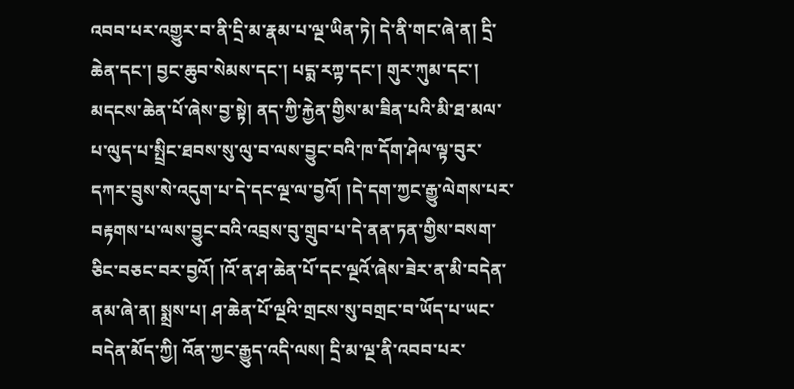འབབ་པར་འགྱུར་བ་ནི་དྲི་མ་རྣམ་པ་ལྔ་ཡིན་ཏེ། དེ་ནི་གང་ཞེ་ན། དྲི་ཆེན་དང་། བྱང་ཆུབ་སེམས་དང་། པདྨ་རཀྟ་དང་། གུར་ཀུམ་དང་། མདངས་ཆེན་པོ་ཞེས་བྱ་སྟེ། ནད་ཀྱི་རྐྱེན་གྱིས་མ་ཟིན་པའི་མི་ཐ་མལ་པ་ལུད་པ་སྤྲིང་ཐབས་སུ་ལུ་བ་ལས་བྱུང་བའི་ཁ་དོག་ཤེལ་ལྟ་བུར་དཀར་བྲུས་སེ་འདུག་པ་དེ་དང་ལྔ་ལ་བྱའོ། །དེ་དག་ཀྱང་རྒྱུ་ལེགས་པར་བརྟགས་པ་ལས་བྱུང་བའི་འབྲས་བུ་གྲུབ་པ་དེ་ནན་ཏན་གྱིས་བསག་ཅིང་བཅང་བར་བྱའོ། །འོ་ན་ཤ་ཆེན་པོ་དང་ལྔའོ་ཞེས་ཟེར་ན་མི་བདེན་ནམ་ཞེ་ན། སྨྲས་པ། ཤ་ཆེན་པོ་ལྔའི་གྲངས་སུ་བགྲང་བ་ཡོད་པ་ཡང་བདེན་མོད་ཀྱི། འོན་ཀྱང་རྒྱུད་འདི་ལས། དྲི་མ་ལྔ་ནི་འབབ་པར་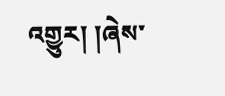འགྱུར། །ཞེས་